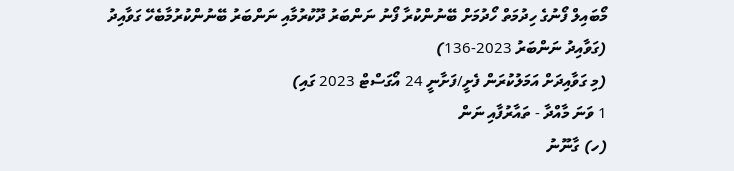މޯބައިލް ފޯނުގެ ހިދުމަތް ހޯދުމަށް ބޭނުންކުރާ ފޯނު ނަންބަރު ދޫކުރުމާއި ނަންބަރު ބޭނުންކުރުމާބެހޭ ގަވާއިދު
(ގަވާއިދު ނަންބަރު 2023-136)
(މި ގަވާއިދަށް އަމަލުކުރަން ފެށީ/ފަށާނީ 24 އޯގަސްޓް 2023 ގައި)
1 ވަނަ މާއްދާ - ތައާރުފާއި ނަން
(ހ) ގާނޫނު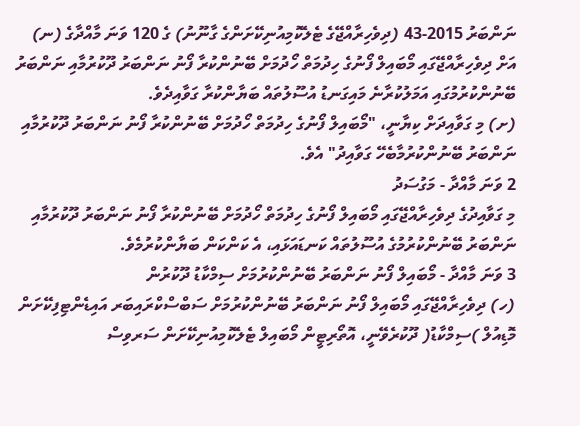ނަންބަރު 2015-43 (ދިވެހިރާއްޖޭގެ ޓެލެކޮމިއުނިކޭށަންގެ ގާނޫނު) ގެ 120 ވަނަ މާއްދާގެ (ނ) އަށް ދިވެހިރާއްޖޭގައި މޯބައިލް ފޯނުގެ ހިދުމަތް ހޯދުމަށް ބޭނުންކުރާ ފޯނު ނަންބަރު ދޫކުރުމާއި ނަންބަރު ބޭނުންކުރުމުގައި އަމަލުކުރާނެ މައިގަނޑު އުސޫލުތައް ބަޔާންކުރާ ގަވާއިދެވެ.
(ށ) މި ގަވާއިދަށް ކިޔާނީ، "މޯބައިލް ފޯނުގެ ހިދުމަތް ހޯދުމަށް ބޭނުންކުރާ ފޯނު ނަންބަރު ދޫކުރުމާއި ނަންބަރު ބޭނުންކުރުމާބެހޭ ގަވާއިދު" އެވެ.
2 ވަނަ މާއްދާ - މަގުސަދު
މި ގަވާއިދުގެ ދިވެހިރާއްޖޭގައި މޯބައިލް ފޯނުގެ ހިދުމަތް ހޯދުމަށް ބޭނުންކުރާ ފޯނު ނަންބަރު ދޫކުރުމާއި ނަންބަރު ބޭނުންކުރުމުގެ އުސޫލުތައް ކަނޑައަޅައި، އެ ކަންކަން ބަޔާންކުރުމެވެ.
3 ވަނަ މާއްދާ - މޯބައިލް ފޯނު ނަންބަރު ބޭނުންކުރުމަށް ސިމްކާޑު ދޫކުރުން
(ހ) ދިވެހިރާއްޖޭގައި މޯބައިލް ފޯނު ނަންބަރު ބޭނުންކުރުމަށް ސަބްސްކްރައިބަރ އައިޑެންޓިފިކޭށަން މޮޑިއުލް )ސިމްކާޑު( ދޫކުރެވޭނީ، އޮތޯރިޓީން މޯބައިލް ޓެލެކޮމިއުނިކޭށަން ސަރވިސް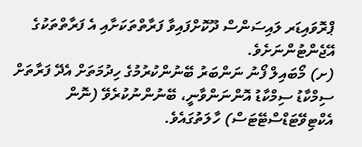ޕްރޮވައިޑަރ ލައިސަންސް ދޫކޮށްފައިވާ ފަރާތްތަކަށާއި އެ ފަރާތްތަކުގެ އޭޖެންޓުންނަށެވެ.
(ށ) މޯބައިލް ފޯނު ނަންބަރު ބޭނުންކުރުމުގެ ހިދުމަތަށް އެދޭ ފަރާތަށް ސިމްކާޑު ސިމްކާޑު އޮންނަންވާނީ، ބޭނުންނުކުރެވޭ (ނޮން އެކްޓިވޭޓަޑްސްޓޭޓަސް) ހާލަތުގައެވެ.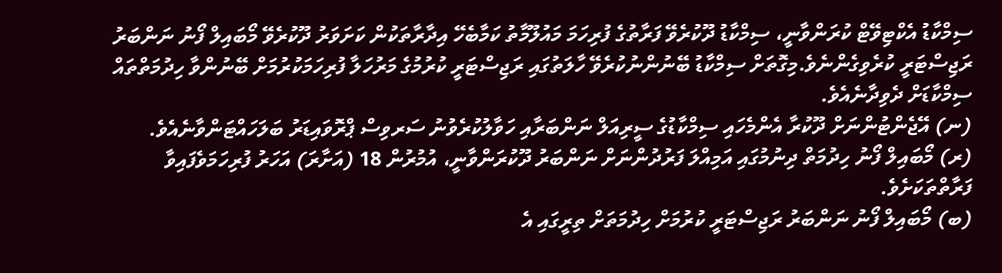ސިމްކާޑު އެކްޓިވޭޓް ކުރަންވާނީ، ސިމްކާޑު ދޫކުރެވޭ ފަރާތުގެ ފުރިހަމަ މައުލޫމާތު ކަމާބެހޭ އިދާރާތަކުން ކަށަވަރު ދޫކުރެވޭ މޯބައިލް ފޯނު ނަންބަރު ރަޖިސްޓަރީ ކުރެވިގެންނެވެ.މިގޮތަށް ސިމްކާޑު ބޭނުންނުކުރެވޭ ހާލަތުގައި ރަޖިސްޓަރީ ކުރުމުގެ މަރުހަލާ ފުރިހަމަކުރުމަށް ބޭނުންވާ ހިދުމަތްތައް ސިމްކާޑަށް ދެވިދާނެއެވެ.
(ނ) އޭޖެންޓުންނަށް ދޫކުރާ އެންމެހައި ސިމްކާޑުގެ ސީރިއަލް ނަންބަރާއި ހަވާލުކުރެވުނު ސަރވިސް ޕްރޮވައިޑަރު ބަލަހައްޓަންވާނެއެވެ.
(ރ) މޯބައިލް ފޯނު ހިދުމަތް ދިނުމުގައި އަމިއްލަ ފަރުދުންނަށް ނަންބަރު ދޫކުރަންވާނީ، އުމުރުން 18 (އަށާރަ) އަހަރު ފުރިހަމަވެފައިވާ ފަރާތްތަކަށެވެ.
(ބ) މޯބައިލް ފޯނު ނަންބަރު ރަޖިސްޓަރީ ކުރުމަށް ހިދުމަތަށް ތިރީގައި އެ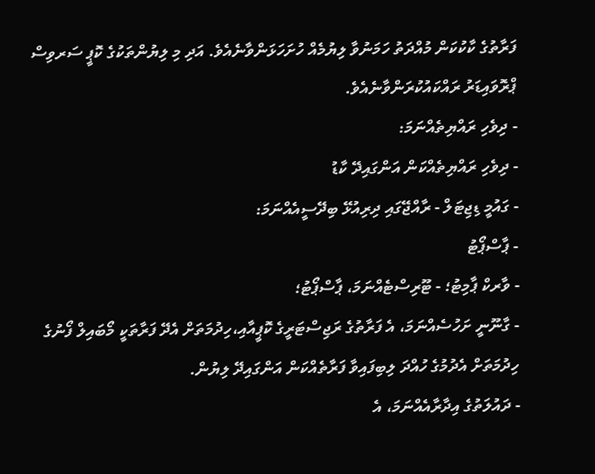ފަރާތުގެ ކާކުކަން މުއްދަތު ހަމަނުވާ ލިޔުމެއް ހުށަހަޅަންވާނެއެވެ. އަދި މި ލިޔުންތަކުގެ ކޮޕީ ސަރވިސް ޕްރޮވައިޑަރު ރައްކައުކުރަންވާނެއެވެ.
- ދިވެހި ރައްޔިތެއްނަމަ:
- ދިވެހި ރައްޔިތެއްކަން އަންގައިދޭ ކާޑު
- ގައުމީ ޑިޖިޓަލް - ރާއްޖޭގައި ދިރިއުޅޭ ބިދޭސީއެއްނަމަ:
- ޕާސްޕޯޓު
- ވާރކް ޕާމިޓު؛ - ޓޫރިސްޓެއްނަމަ، ޕާސްޕޯޓު؛
- ގާނޫނީ ށަހުސެއްނަމަ، އެ ފަރާތުގެ ރަޖިސްޓަރީގެ ކޮޕީއާއި،ހިދުމަތަށް އެދޭ ފަރާތަކީ މޯބައިލް ފޯނުގެ ހިދުމަތަށް އެދުމުގެ ހުއްދަ ލިބިފައިވާ ފަރާތެއްކަން އަންގައިދޭ ލިޔުން.
- ދައުލަތުގެ އިދާރާއެއްނަމަ، އެ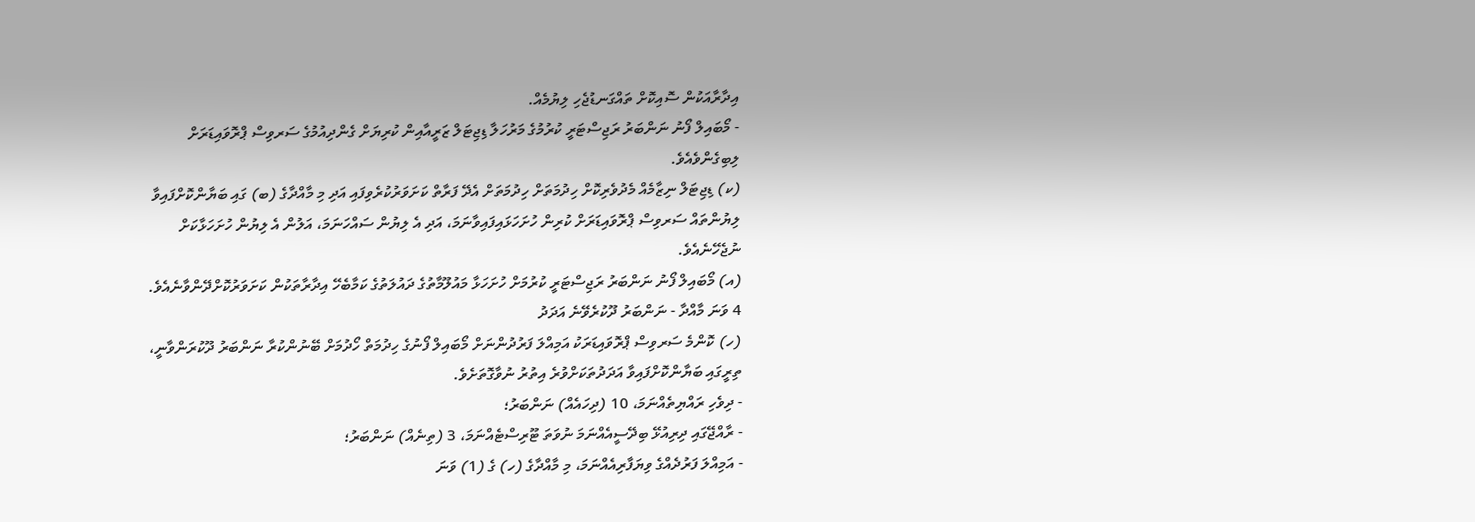އިދާރާއަކުން ސޮއިކޮށް ތައްގަނޑުޖެހި ލިޔުމެއް.
- މޯބައިލް ފޯނު ނަންބަރު ރަޖިސްޓަރީ ކުރުމުގެ މަރުހަލާ ޑިޖިޓަލް ޒަރީއާއިން ކުރިޔަށް ގެންދިއުމުގެ ސަރވިސް ޕްރޮވައިޑަރަށް ލިބިގެންވެއެވެ.
(ކ) ޑިޖިޓަލް ނިޒާމެއް މެދުވެރިކޮށް ހިދުމަތަށް ހިދުމަތަށް އެދޭ ފަރާތް ކަށަވަރުކުރެވިފައި އަދި މި މާއްދާގެ (ބ) ގައި ބަޔާންކޮށްފައިވާ ލިޔުންތައް ސަރވިސް ޕްރޮވައިޑަރަށް ކުރިން ހުށަހަޅައިފައިވާނަމަ، އަދި އެ ލިޔުން ސައްހަނަމަ، އަލުން އެ ލިޔުން ހުށަހަޅާކަށް ނުޖެހޭނެއެވެ.
(އ) މޯބައިލް ފޯނު ނަންބަރު ރަޖިސްޓަރީ ކުރުމަށް ހުށަހަޅާ މައުލޫމާތުގެ ދައުލަތުގެ ކަމާބެހޭ އިދާރާތަކުން ކަށަވަރުކޮށްދޭންވާނެއެވެ.
4 ވަނަ މާއްދާ - ނަންބަރު ދޫކުރެވޭނެ އަދަދު
(ހ) ކޮންމެ ސަރވިސް ޕްރޮވައިޑަރަކު އަމިއްލަ ފަރުދުންނަށް މޯބައިލް ފޯނުގެ ހިދުމަތް ހޯދުމަށް ބޭނުންކުރާ ނަންބަރު ދޫކުރަންވާނީ، ތިރީގައި ބަޔާންކޮށްފައިވާ އަދަދުތަކަށްވުރެ އިތުރު ނުވާގޮތަށެވެ.
- ދިވެހި ރައްޔިތެއްނަމަ، 10 (ދިހައެއް) ނަންބަރު؛
- ރާއްޖޭގައި ދިރިއުޅޭ ބިދޭސީއެއްނަމަ ނުވަތަ ޓޫރިސްޓެއްނަމަ، 3 (ތިނެއް) ނަންބަރު؛
- އަމިއްލަ ފަރުދެއްގެ ވިޔަފާރިއެއްނަމަ، މި މާއްދާގެ (ހ) ގެ (1) ވަނަ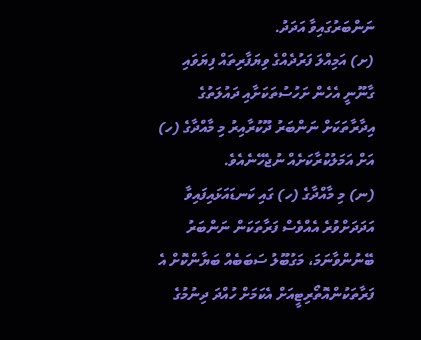ނަންބަރުގައިވާ އަދަދު.
(ށ) އަމިއްލަ ފަރުދެއްގެ ވިޔަފާރިތައް ފިޔަވައި ގާނޫނީ އެހެން ށަހުސުތަކަށާއި ދައުލަތުގެ އިދާރާތަކަށް ނަންބަރު ދޫކުރާއިރު މި މާއްދާގެ (ހ) އަށް އަމަލުކުރާކަށެއް ނުޖެހޭނެއެވެ.
(ނ) މި މާއްދާގެ (ހ) ގައި ކަނޑައަޅައިފައިވާ އަދަދަށްވުރެ އެއްވެސް ފަރާތަކަން ނަންބަރު ބޭނުންވާނަމަ، މަގުބޫލު ސަބަބެއް ބަޔާންކޮށް އެ ފަރާތަކުންއޮތޯރިޓީއަށް އެކަމަށް ހުއްދަ ދިނުމުގެ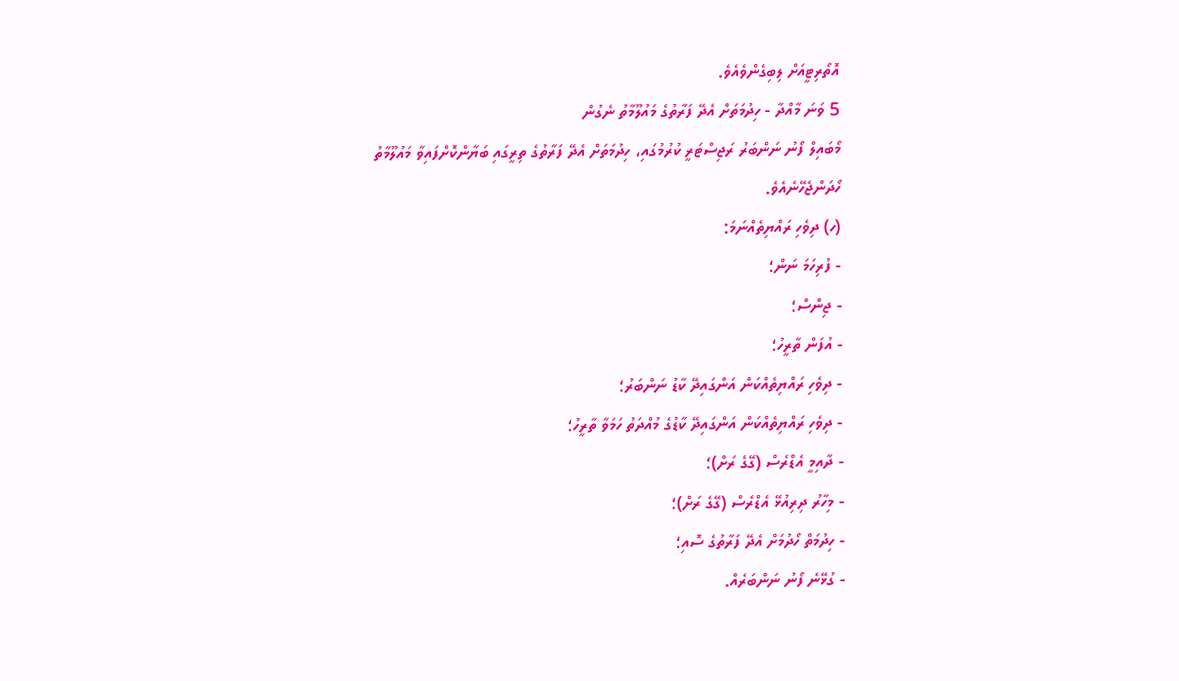އޮތޯރިޓީއަށް ލިބިގެންވެއެވެ.
5 ވަނަ މާއްދާ - ހިދުމަތަށް އެދޭ ފަރާތުގެ މައުލޫމާތު ނެގުން
މޯބައިލް ފޯނު ނަންބަރު ރަޖިސްޓަރީ ކުރުމުގައި، ހިދުމަތަށް އެދޭ ފަރާތުގެ ތިރީގައި ބަޔާންކޮށްފައިވާ މައުލޫމާތު ހޯދަންޖެހޭނެއެވެ.
(ހ) ދިވެހި ރައްޔިތެއްނަމަ:
- ފުރިހަމަ ނަން؛
- ޖިންސް؛
- އުފަން ތާރީހު؛
- ދިވެހި ރައްޔިތެއްކަން އަންގައިދޭ ކާޑު ނަންބަރު؛
- ދިވެހި ރައްޔިތެއްކަން އަންގައިދޭ ކާޑުގެ މުއްދަތު ހަމަވާ ތާރީހު؛
- ދާއިމީ އެޑްރެސް (ގޭގެ ރަށް)؛
- މިހާރު ދިރިއުޅޭ އެޑްރެސް (ގޭގެ ރަށް)؛
- ހިދުމަތް ހޯދުމަށް އެދޭ ފަރާތުގެ ސޮއި؛
- ގުޅޭނެ ފޯނު ނަންބަރެއް.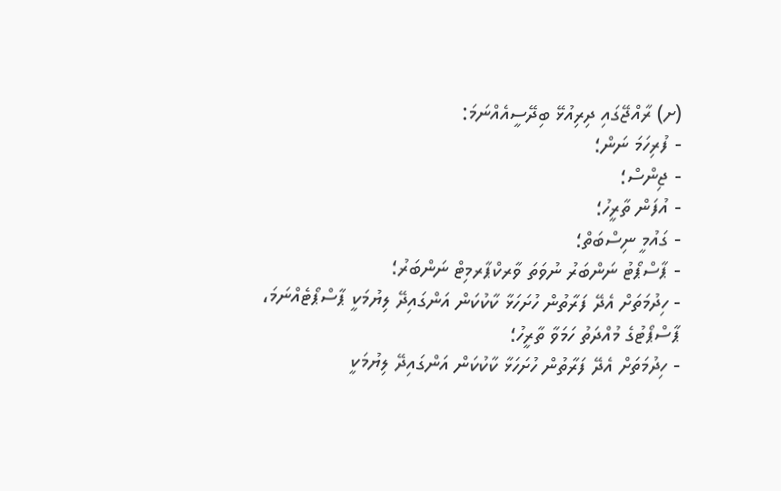(ށ) ރާއްޖޭގައި ދިރިއުޅޭ ބިދޭސީއެއްނަމަ:
- ފުރިހަމަ ނަން؛
- ޖިންސް؛
- އުފަން ތާރީހު؛
- ގައުމީ ނިސްބަތް؛
- ޕާސްޕޯޓު ނަންބަރު ނުވަތަ ވާރކްޕާރމިޓް ނަންބަރު؛
- ހިދުމަތަށް އެދޭ ފަރާތުން ހުށަހަޅާ ކާކުކަން އަންގައިދޭ ލިޔުމަކީ ޕާސްޕޯޓެއްނަމަ، ޕާސްޕޯޓުގެ މުއްދަތު ހަމަވާ ތާރީހު؛
- ހިދުމަތަށް އެދޭ ފަރާތުން ހުށަހަޅާ ކާކުކަން އަންގައިދޭ ލިޔުމަކީ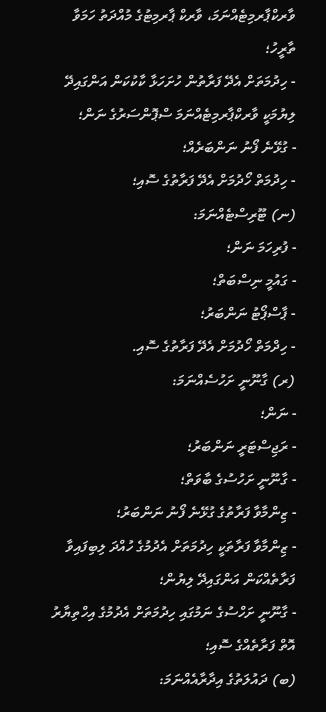ވާރކްޕާރމިޓެއްނަމަ، ވާރކް ޕާރމިޓުގެ މުއްދަތު ހަމަވާ ތާރީހު؛
- ހިދުމަތަށް އެދޭ ފަރާތުން ހުށަހަޅާ ކާކުކަން އަންގައިދޭ ލިޔުމަކީ ވާރކްޕާރމިޓެއްނަމަ ސްޕޮންސަރުގެ ނަން؛
- ގުޅޭނެ ފޯނު ނަންބަރެއް؛
- ހިދުމަތް ހޯދުމަށް އެދޭ ފަރާތުގެ ސޮއި؛
(ނ) ޓޫރިސްޓެއްނަމަ:
- ފުރިހަމަ ނަން؛
- ގައުމީ ނިސްބަތް؛
- ޕާސްޕޯޓު ނަންބަރު؛
- ހިދްމަތް ހޯދުމަށް އެދޭ ފަރާތުގެ ސޮއި.
(ރ) ގާނޫނީ ށަހުސެއްނަމަ:
- ނަން؛
- ރަޖިސްޓަރީ ނަންބަރު؛
- ގާނޫނީ ށަހުސުގެ ބާވަތް؛
- ޒިންމާވާ ފަރާތުގެ ގުޅޭނެ ފޯނު ނަންބަރު؛
- ޒިންމާވާ ފަރާތަކީ ހިދުމަތަށް އެދުމުގެ ހުއްދަ ލިބިފައިވާ ފަރާތެއްކަން އަންގައިދޭ ލިޔުން؛
- ގާނޫނީ ށަހްސުގެ ނަމުގައި ހިދުމަތަށް އެދުމުގެ އިހްތިޔާރު އޮތް ފަރާތެއްގެ ސޮއި؛
(ބ) ދައުލަތުގެ އިދާރާއެއްނަމަ: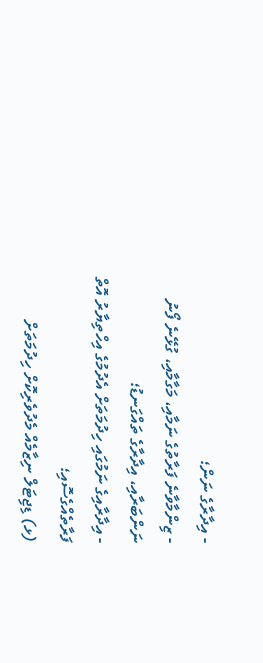- އިދާރާގެ ނަން؛
- ޒިންމާވާނެ ފަރާތުގެ ނަމާއި، މަގާމާއި، ގުޅޭނެ ފޯނު ނަންބަރާއި، އިދާރާގެ ތައްގަނޑު؛
- އިދާރާއިގެ ނަމުގައި ހިދުމަތަށް އެދުމުގެ އިހްތިޔާރު އޮތް ފަރާތެއްގެސޮއި؛
(ޅ) ޑިޖިޓަލް ނިޒާމެއް މެދުވެރިކޮށް ހިދުމަތަށް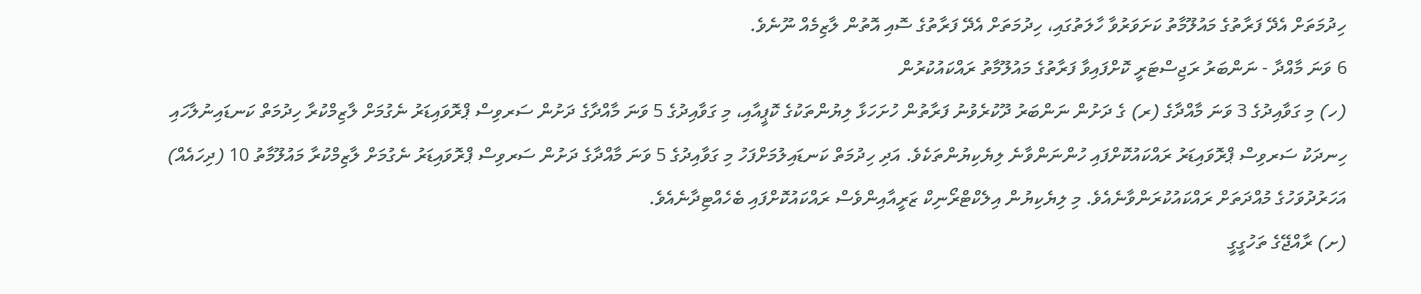ހިދުމަތަށް އެދޭ ފަރާތުގެ މައުލޫމާތު ކަށަވަރުވާ ހާލަތުގައި، ހިދުމަތަށް އެދޭ ފަރާތުގެ ސޮއި އޮތުން ލާޒިމެއް ނޫނެވެ.
6 ވަނަ މާއްދާ - ނަންބަރު ރަޖިސްޓަރީ ކޮށްފައިވާ ފަރާތުގެ މައުލޫމާތު ރައްކައުކުރުން
(ހ) މި ގަވާއިދުގެ 3 ވަނަ މާއްދާގެ (ރ) ގެ ދަށުން ނަންބަރު ދޫކުރެވުނު ފަރާތުން ހުށަހަޅާ ލިޔުންތަކުގެ ކޮޕީއާއި، މި ގަވާއިދުގެ 5 ވަނަ މާއްދާގެ ދަށުން ސަރވިސް ޕްރޮވައިޑަރު ނެގުމަށް ލާޒިމްކުރާ ހިދުމަތް ކަނޑައިނުލާހައި ހިނދަކު ސަރވިސް ޕްރޮވައިޑަރު ރައްކައުކޮށްފައި ހުންނަންވާނެ ލިޔެކިޔުންތަކެވެ. އަދި ހިދުމަތް ކަނޑައިލުމަށްފަހު މި ގަވާއިދުގެ 5 ވަނަ މާއްދާގެ ދަށުން ސަރވިސް ޕްރޮވައިޑަރު ނެގުމަށް ލާޒިމްކުރާ މައުލޫމާތު 10 (ދިހައެއް) އަހަރުދުވަހުގެ މުއްދަތަށް ރައްކައުކުރަންވާނެއެވެ. މި ލިޔެކިޔުން އިލެކްޓްރޯނިކް ޒަރީއާއިންވެސް ރައްކައުކޮށްފައި ބެހެއްޓިދާނެއެވެ.
(ށ) ރާއްޖޭގެ ތަހުގީގީ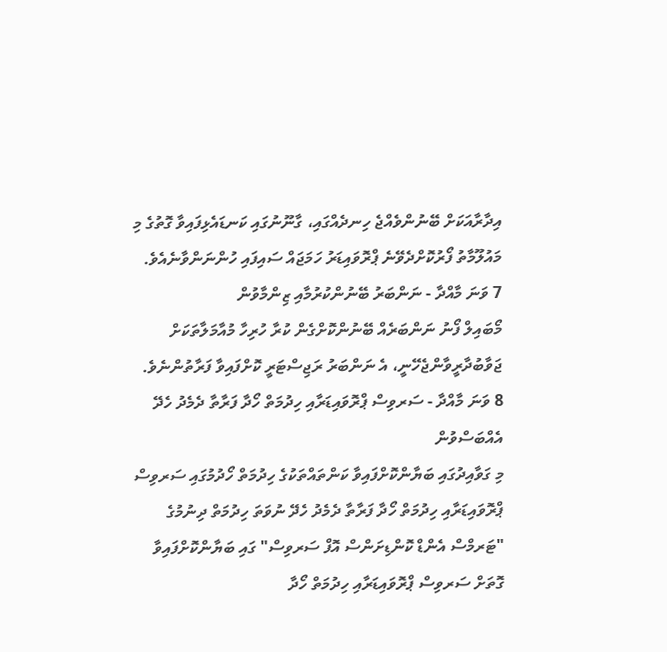އިދާރާއަކަށް ބޭނުންވެއްޖެ ހިނދެއްގައި، ގާނޫނުގައި ކަނޑައެޅިފައިވާ ގޮތުގެ މި މައުލޫމާތު ފޯރުކޮށްދެވޭނެ ޕްރޮވައިޑަރު ހަމަޖައް ސައިފައި ހުންނަންވާނެއެވެ.
7 ވަނަ މާއްދާ - ނަންބަރު ބޭނުންކުރުމާއި ޒިންމާވުން
މޯބައިލް ފޯނު ނަންބަރެއް ބޭނުންކޮށްގެން ކުރާ ހުރިހާ މުއާމަލާތަކަށް ޖަވާބުދާރީވާންޖެހޭނީ، އެ ނަންބަރު ރަޖިސްޓަރީ ކޮށްފައިވާ ފަރާތުންނެވެ.
8 ވަނަ މާއްދާ - ސަރވިސް ޕްރޮވައިޑަރާއި ހިދުމަތް ހޯދާ ފަރާތާ ދެމެދު ހެދޭ އެއްބަސްވުން
މި ގަވާއިދުގައި ބަޔާންކޮށްފައިވާ ކަންތައްތަކުގެ ހިދުމަތް ހޯދުމުގައި ސަރވިސް ޕްރޮވައިޑަރާއި ހިދުމަތް ހޯދާ ފަރާތާ ދެމެދު ހެދޭ ނުވަތަ ހިދުމަތް ދިނުމުގެ "ޓަރމްސް އެންޑް ކޮންޑިށަންސް އޮފް ސަރވިސް" ގައި ބަޔާންކޮށްފައިވާ ގޮތަށް ސަރވިސް ޕްރޮވައިޑަރާއި ހިދުމަތް ހޯދާ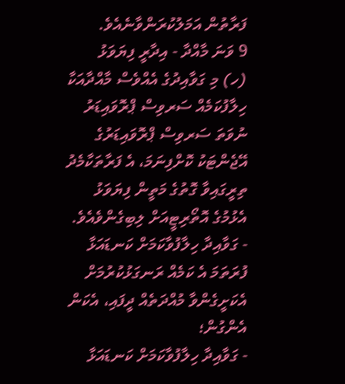ފަރާތުން އަމަލުކުރަންވާނެއެވެ.
9 ވަނަ މާއްދާ - އިދާރީ ފިޔަވަޅު
(ހ) މި ގަވާއިދުގެ އެއްވެސް މާއްދާއަކާ ހިލާފުކަމެއް ސަރވިސް ޕްރޮވައިޑަރު ނުވަތަ ސަރވިސް ޕްރޮވައިޑަރުގެ އޭޖެންޓަކު ކޮށްފިނަމަ، އެ ފަރާތަކާމެދު ތިރީގައިވާ ގޮތުގެ މަތީން ފިޔަވަޅު އެޅުމުގެ އޮތޯރިޓީއަށް ލިބިގެންވެއެވެ.
- ގަވާއިދާ ހިލާފުވާކަމަށް ކަނޑައަޅާ ފުރަތަމަ އެ ކަމެއް ރަނގަޅުކުރުމަށް އެކަށީގެންވާ މުއްދަތެއް ދީފައި، އެކަން އެންގުން؛
- ގަވާއިދާ ހިލާފުވާކަމަށް ކަނޑައަޅާ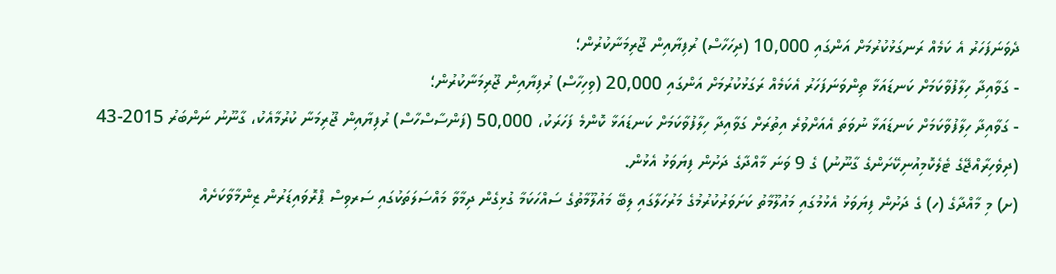ދެވަނަފަހަރު އެ ކަމެއް ރަނގަޅުކުރުމަށް އަންގައި 10,000 (ދިހަހާސް) ރުފިޔާއިން ޖޫރިމަނާކުރުން؛
- ގަވާއިދާ ހިލާފުވާކަމަށް ކަނޑައަޅާ ތިންވަނަފަހަރު އެކަމެއް ރަގަޅުކުރުމަށް އަންގައި 20,000 (ވިހިހާސް) ރުފިޔާއިން ޖޫރިމަނާކުރުން؛
- ގަވާއިދާ ހިލާފުވާކަމަށް ކަނޑައަޅާ ނުވަތަ އެއަށްވުރެ އިތުރަށް ގަވާއިދާ ހިލާފުވާކަމަށް ކަނޑައަޅާ ކޮންމެ ފަހަރަކު، 50,000 (ފަންސާސްހާސް) ރުފިޔާއިން ޖޫރިމަނާ ކުރުމާއެކު، ގާނޫނު ނަންބަރު 2015-43 (ދިވެހިރާއްޖޭގެ ޓެލެކޮމިއުނިކޭށަންގެ ގާނޫނު) ގެ 9 ވަނަ މާއްދާގެ ދަށުން ފިޔަވަޅު އެޅުން.
(ށ) މި މާއްދާގެ (ހ) ގެ ދަށުން ފިޔަވަޅު އެޅުމުގައި މައުލޫމާތު ކަށަވަރުކުރުމުގެ މަރުހަލާގައި ލިބޭ މައުލޫމާތުގެ ސައްހަކަމާ ގުޅިގެން ދިމާވާ މައްސަލަތަކުގައި ސަރވިސް ޕްރޮވައިޑަރުން ޒިންމާވާކަށެއް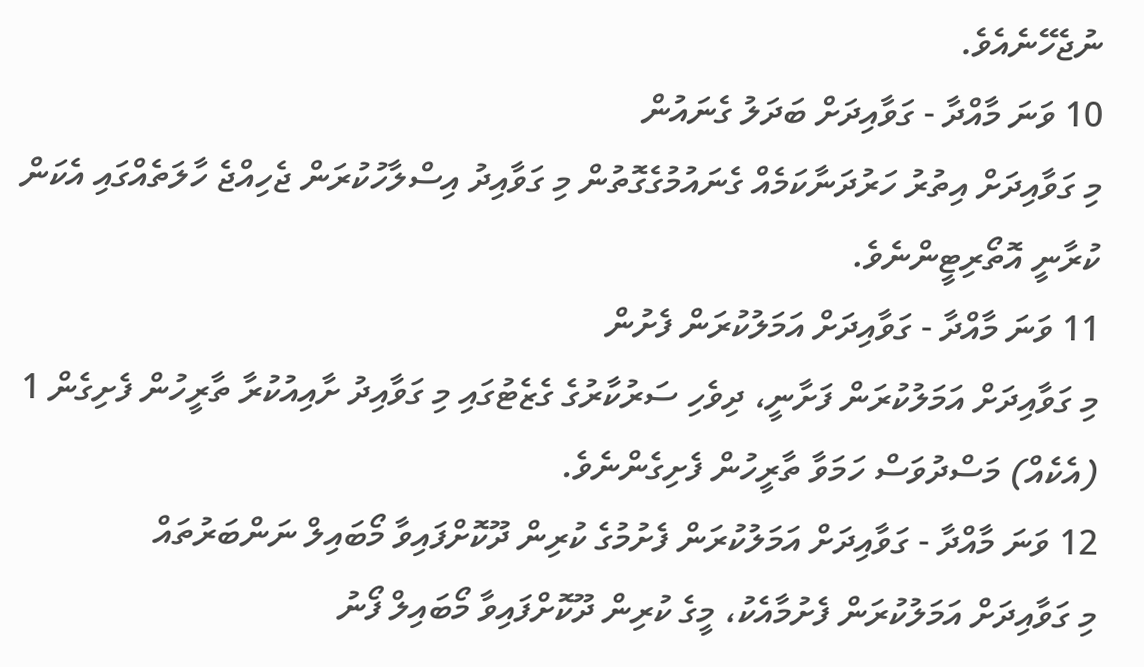ނުޖެހޭނެއެވެ.
10 ވަނަ މާއްދާ - ގަވާއިދަށް ބަދަލު ގެނައުން
މި ގަވާއިދަށް އިތުރު ހަރުދަނާކަމެއް ގެނައުމުގެގޮތުން މި ގަވާއިދު އިސްލާހުކުރަން ޖެހިއްޖެ ހާލަތެއްގައި އެކަން ކުރާނީ އޮތޯރިޓީންނެވެ.
11 ވަނަ މާއްދާ - ގަވާއިދަށް އަމަލުކުރަން ފެށުން
މި ގަވާއިދަށް އަމަލުކުރަން ފަށާނީ، ދިވެހި ސަރުކާރުގެ ގެޒެޓުގައި މި ގަވާއިދު ށާއިއުކުރާ ތާރީހުން ފެށިގެން 1 (އެކެއް) މަސްދުވަސް ހަމަވާ ތާރީހުން ފެށިގެންނެވެ.
12 ވަނަ މާއްދާ - ގަވާއިދަށް އަމަލުކުރަން ފެށުމުގެ ކުރިން ދޫކޮށްފައިވާ މޯބައިލް ނަންބަރުތައް
މި ގަވާއިދަށް އަމަލުކުރަން ފެށުމާއެކު، މީގެ ކުރިން ދޫކޮށްފައިވާ މޯބައިލް ފޯނު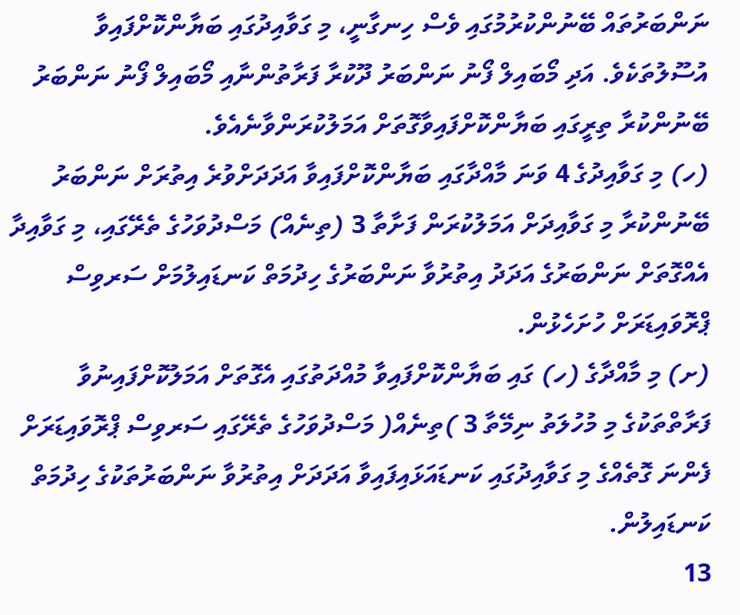ނަންބަރުތައް ބޭނުންކުރުމުގައި ވެސް ހިނގާނީ، މި ގަވާއިދުގައި ބަޔާންކޮށްފައިވާ އުސޫލުތަކެވެ. އަދި މޯބައިލް ފޯނު ނަންބަރު ދޫކުރާ ފަރާތުންނާއި މޯބައިލް ފޯނު ނަންބަރު ބޭނުންކުރާ ތިރީގައި ބަޔާންކޮށްފައިވާގޮތަށް އަމަލުކުރަންވާނެއެވެ.
(ހ) މި ގަވާއިދުގެ 4 ވަނަ މާއްދާގައި ބަޔާންކޮށްފައިވާ އަދަދަށްވުރެ އިތުރަށް ނަންބަރު ބޭނުންކުރާ މި ގަވާއިދަށް އަމަލުކުރަން ފަށާތާ 3 (ތިނެއް) މަސްދުވަހުގެ ތެރޭގައި، މި ގަވާއިދާ އެއްގޮތަށް ނަންބަރުގެ އަދަދު އިތުރުވާ ނަންބަރުގެ ހިދުމަތް ކަނޑައިލުމަށް ސަރވިސް ޕްރޮވައިޑަރަށް ހުށަހެޅުން.
(ށ) މި މާއްދާގެ (ހ) ގައި ބަޔާންކޮށްފައިވާ މުއްދަތުގައި އެގޮތަށް އަމަލުކޮށްފައިނުވާ ފަރާތްތަކުގެ މި މުހުލަތު ނިމޭތާ 3 )ތިނެއް( މަސްދުވަހުގެ ތެރޭގައި ސަރވިސް ޕްރޮވައިޑަރަށް ފެންނަ ގޮތެއްގެ މި ގަވާއިދުގައި ކަނޑައަޅައިފައިވާ އަދަދަށް އިތުރުވާ ނަންބަރުތަކުގެ ހިދުމަތް ކަނޑައިލުން.
13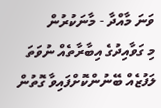ވަނަ މާއްދާ - މާނަކުރުން
މި ގަވާއިދުގެ އިބާރާތެއް ނުވަތަ ލަފުޒެއް ބޭނުންކޮށްފައިވާ ގޮތުން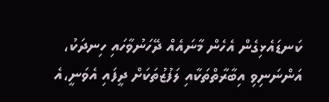ކަނޑައެޅިގެން އެހެން މާނައެއް ދޭހަނުވާހައި ހިނދަކު، އަންނަނިވި އިބާރާތްތަކާއި ލަފުޒުތަކަށް ދީފައި އެވަނީ،އެ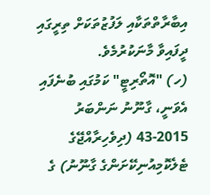އިބާރާތްތަކާއި ލަފުޒުތަކަށް ތިރީގައި ދީފައިވާ މާނަކުރުމެވެ.
(ހ) "އޮތޯރިޓީ" ކަމުގައި ބުނެފައި އެވަނީ، ގާނޫނު ނަންބަރު 2015-43 (ދިވެހިރާއްޖޭގެ ޓެލެކޮމިއުނިކޭށަންގެ ގާނޫނު) ގެ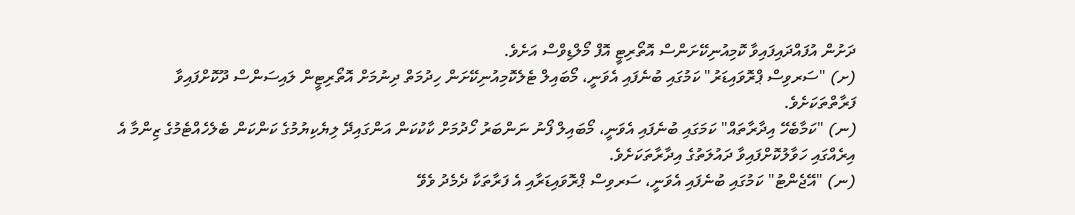ދަށުން އުފައްދައިފައިވާ ކޮމިއުނިކޭށަންސް އޮތޯރިޓީ އޮފް މޯލްޑިވްސް އަށެވެ.
(ށ) "ސަރވިސް ޕްރޮވައިޑަރު" ކަމުގައި ބުނެފައި އެވަނީ، މޯބައިލް ޓެލެކޮމިއުނިކޭށަން ހިދުމަތް ދިނުމަށް އޮތޯރިޓީން ލައިސަންސް ދޫކޮށްފައިވާ ފަރާތްތަކަށެވެ.
(ނ) "ކަމާބެހޭ އިދާރާތައް" ކަމަގައި ބުނެފައި އެވަނީ، މޯބައިލް ފޯނު ނަންބަރު ހޯދުމަށް ކާކުކަން އަންގައިދޭ ލިޔެކިޔުމުގެ ކަންކަން ބެލެހެއްޓެމުގެ ޒިންމާ އެ އިރެއްގައި ހަވާލުކޮށްފައިވާ ދައުލަތުގެ އިދާރާތަކަށެވެ.
(ނ) "އޭޖެންޓު" ކަމުގައި ބުނެފައި އެވަނީ، ސަރވިސް ޕްރޮވައިޑަރާއި އެ ފަރާތަކާ ދެމެދު ވެވޭ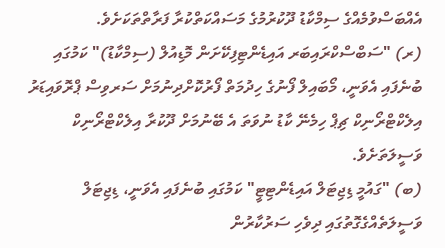އެއްބަސްވުމެއްގެ ސިމްކާޑު ދޫކުރުމުގެ މަސައްކަތްކުރާ ފަރާތްތަކަށެވެ.
(ރ) "ސަބްސްކްރައިބަރ އައިޑެންޓިފިކޭށަން މޮޑިއުލް (ސިމްކާޑު)" ކަމުގައި ބުނެފައި އެވަނީ، މޯބައިލް ފޯނުގެ ހިދުމަތް ފޯރުކޮށްދިނުމަށް ސަރވިސް ޕްރޮވައިޑަރު އިލެކްޓްރޯނިކް ޗިޕް ހިމެނޭ ކާޑު ނުވަތަ އެ ބޭނުމަށް ދޫކުރާ އިލެކްޓްރޯނިކް ވަސީލަތަށެވެ.
(ބ) "ގައުމީ ޑިޖިޓަލް އައިޑެންޓިޓީ" ކަމުގައި ބުނެފައި އެވަނީ، ޑިޖިޓަލް ވަސީލަތެއްގެގޮތުގައި ދިވެހި ސަރުކާރުން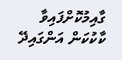ގާއިމުކޮށްފައިވާ ކާކުކަން އަންގައިދޭ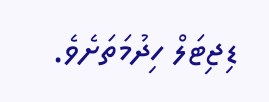ޑިޖިޓަލް ހިދުމަތަށެވެ.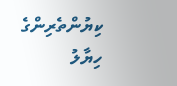ކިޔުންތެރިންގެ ހިޔާލު